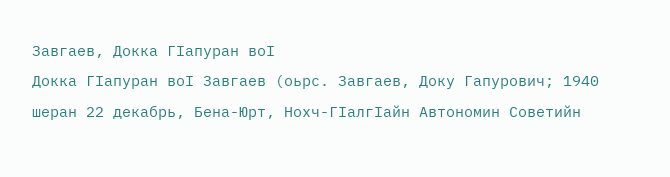Завгаев, Докка ГӀапуран воӀ
Докка ГӀапуран воӀ Завгаев (оьрс. Завгаев, Доку Гапурович; 1940 шеран 22 декабрь, Бена-Юрт, Нохч-ГӀалгӀайн Автономин Советийн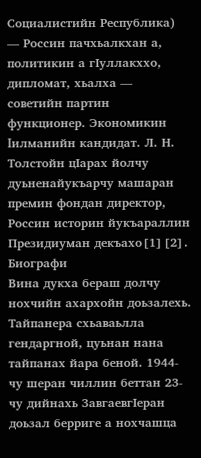Социалистийн Республика) — Россин пачхьалкхан а, политикин а гӀуллакххо, дипломат, хьалха — советийн партин функционер. Экономикин ӏилманийн кандидат. Л. Н. Толстойн цӀарах йолчу дуьненайукъарчу машаран премин фондан директор, Россин историн йукъараллин Президиуман декъахо[1][2].
Биографи
Вина дукха бераш долчу нохчийн ахархойн доьзалехь. Тайпанера схьаваьлла гендаргной, цуьнан нана тайпанах йара беной. 1944-чу шеран чиллин беттан 23-чу дийнахь ЗавгаевгӀеран доьзал берриге а нохчашца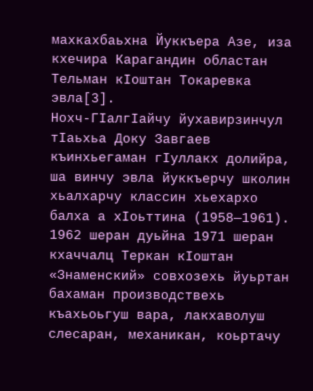махкахбаьхна Йуккъера Азе, иза кхечира Карагандин областан Тельман кӀоштан Токаревка эвла[3].
Нохч-ГӀалгӀайчу йухавирзинчул тӀаьхьа Доку Завгаев къинхьегаман гӀуллакх долийра, ша винчу эвла йуккъерчу школин хьалхарчу классин хьехархо балха а хӀоьттина (1958—1961).
1962 шеран дуьйна 1971 шеран кхаччалц Теркан кӀоштан «Знаменский» совхозехь йуьртан бахаман производствехь къахьоьгуш вара, лакхаволуш слесаран, механикан, коьртачу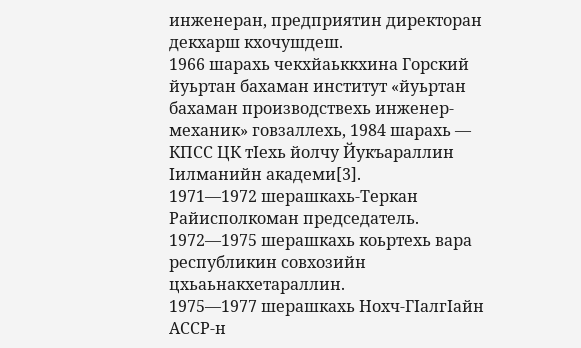инженеран, предприятин директоран декхарш кхочушдеш.
1966 шарахь чекхйаьккхина Горский йуьртан бахаман институт «йуьртан бахаман производствехь инженер-механик» говзаллехь, 1984 шарахь — КПСС ЦК тӀехь йолчу Йукъараллин Ӏилманийн академи[3].
1971—1972 шерашкахь-Теркан Райисполкоман председатель.
1972—1975 шерашкахь коьртехь вара республикин совхозийн цхьаьнакхетараллин.
1975—1977 шерашкахь Нохч-ГӀалгӀайн АССР-н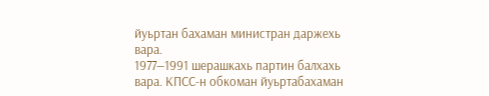йуьртан бахаман министран даржехь вара.
1977—1991 шерашкахь партин балхахь вара. КПСС-н обкоман йуьртабахаман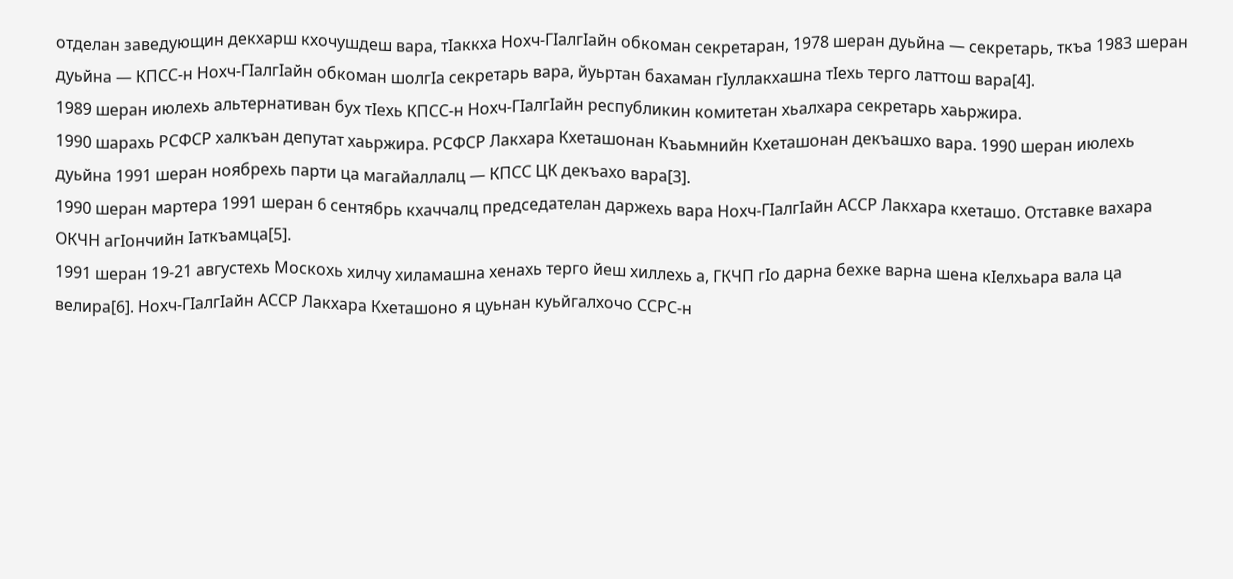отделан заведующин декхарш кхочушдеш вара, тӀаккха Нохч-ГӀалгӀайн обкоман секретаран, 1978 шеран дуьйна — секретарь, ткъа 1983 шеран дуьйна — КПСС-н Нохч-ГӀалгӀайн обкоман шолгӀа секретарь вара, йуьртан бахаман гӀуллакхашна тӀехь терго латтош вара[4].
1989 шеран июлехь альтернативан бух тӀехь КПСС-н Нохч-ГӀалгӀайн республикин комитетан хьалхара секретарь хаьржира.
1990 шарахь РСФСР халкъан депутат хаьржира. РСФСР Лакхара Кхеташонан Къаьмнийн Кхеташонан декъашхо вара. 1990 шеран июлехь дуьйна 1991 шеран ноябрехь парти ца магайаллалц — КПСС ЦК декъахо вара[3].
1990 шеран мартера 1991 шеран 6 сентябрь кхаччалц председателан даржехь вара Нохч-ГӀалгӀайн АССР Лакхара кхеташо. Отставке вахара ОКЧН агӀончийн Ӏаткъамца[5].
1991 шеран 19-21 августехь Москохь хилчу хиламашна хенахь терго йеш хиллехь а, ГКЧП гӀо дарна бехке варна шена кӀелхьара вала ца велира[6]. Нохч-ГӀалгӀайн АССР Лакхара Кхеташоно я цуьнан куьйгалхочо ССРС-н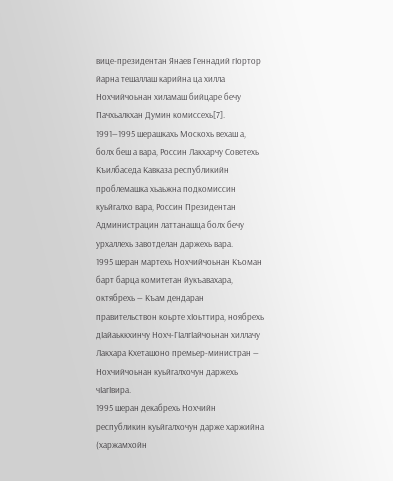вице-президентан Янаев Геннадий гӀортор йарна тешаллаш карийна ца хилла Нохчийчоьнан хиламаш бийцаре бечу Пачхьалкхан Думин комиссехь[7].
1991—1995 шерашкахь Москохь вехаш а, болх беш а вара, Россин Лакхарчу Советехь Къилбаседа Кавказа республикийн проблемашка хьаьжна подкомиссин куьйгалхо вара, Россин Президентан Администрацин латтанашца болх бечу урхаллехь завотделан даржехь вара.
1995 шеран мартехь Нохчийчоьнан Къоман барт барца комитетан йукъавахара, октябрехь — Къам дендаран правительствон коьрте хӀоьттира, ноябрехь дӀайаьккхинчу Нохч-ГӀалгӀайчоьнан хиллачу Лакхара Кхеташоно премьер-министран — Нохчийчоьнан куьйгалхочун даржехь чӀагӀвира.
1995 шеран декабрехь Нохчийн республикин куьйгалхочун дарже харжийна (харжамхойн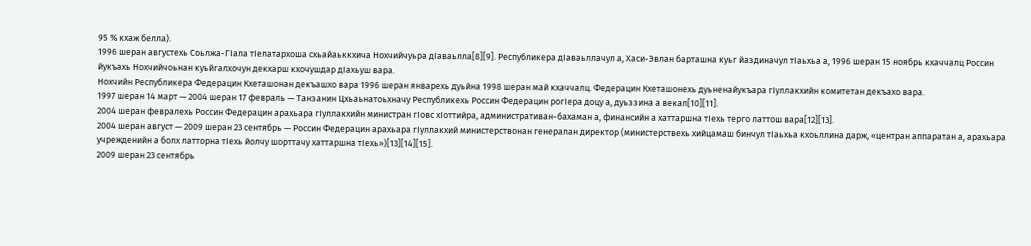95 % кхаж белла).
1996 шеран августехь Соьлжа-ГӀала тӀелатархоша схьайаьккхича Нохчийчуьра дӀаваьлла[8][9]. Республикера дӀаваьллачул а, Хаси-Эвлан барташна куьг йаздиначул тӀаьхьа а, 1996 шеран 15 ноябрь кхаччалц Россин йукъахь Нохчийчоьнан куьйгалхочун декхарш кхочушдар дӀахьуш вара.
Нохчийн Республикера Федерацин Кхеташонан декъашхо вара 1996 шеран январехь дуьйна 1998 шеран май кхаччалц. Федерацин Кхеташонехь дуьненайукъара гӀуллакхийн комитетан декъахо вара.
1997 шеран 14 март — 2004 шеран 17 февраль — Танзанин Цхьаьнатоьхначу Республикехь Россин Федерацин рогӀера доцу а, дуьззина а векал[10][11].
2004 шеран февралехь Россин Федерацин арахьара гӀуллакхийн министран гӀовс хӀоттийра, административан-бахаман а, финансийн а хаттаршна тӀехь терго латтош вара[12][13].
2004 шеран август — 2009 шеран 23 сентябрь — Россин Федерацин арахьара гӀуллакхий министерствонан генералан директор (министерствехь хийцамаш бинчул тӀаьхьа кхоьллина дарж, «центран аппаратан а, арахьара учрежденийн а болх латторна тӀехь йолчу шорттачу хаттаршна тӀехь»)[13][14][15].
2009 шеран 23 сентябрь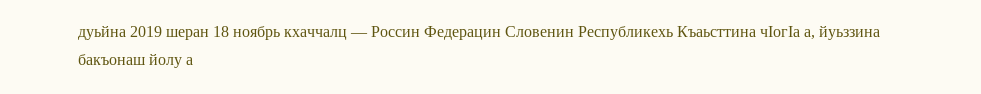дуьйна 2019 шеран 18 ноябрь кхаччалц — Россин Федерацин Словенин Республикехь Къаьсттина чӀогӀа а, йуьззина бакъонаш йолу а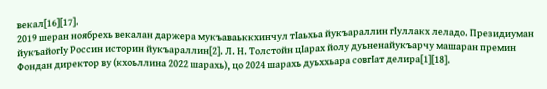векал[16][17].
2019 шеран ноябрехь векалан даржера мукъаваьккхинчул тӀаьхьа йукъараллин гӀуллакх леладо. Президиуман йукъайогӀу Россин историн йукъараллин[2]. Л. Н. Толстойн цӀарах йолу дуьненайукъарчу машаран премин Фондан директор ву (кхоьллина 2022 шарахь), цо 2024 шарахь дуьххьара совгӀат делира[1][18].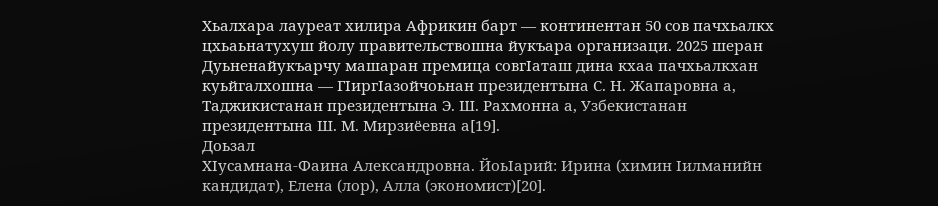Хьалхара лауреат хилира Африкин барт — континентан 50 сов пачхьалкх цхьаьнатухуш йолу правительствошна йукъара организаци. 2025 шеран Дуьненайукъарчу машаран премица совгӀаташ дина кхаа пачхьалкхан куьйгалхошна — ГӀиргӀазойчоьнан президентына С. Н. Жапаровна а, Таджикистанан президентына Э. Ш. Рахмонна а, Узбекистанан президентына Ш. М. Мирзиёевна а[19].
Доьзал
Хӏусамнана-Фаина Александровна. ЙоьӀарий: Ирина (химин ӏилманийн кандидат), Елена (лор), Алла (экономист)[20].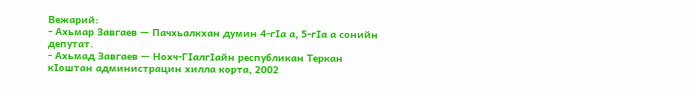Вежарий:
- Ахьмар Завгаев — Пачхьалкхан думин 4-гӀа а, 5-гӀа а сонийн депутат.
- Ахьмад Завгаев — Нохч-ГӀалгӀайн республикан Теркан кӀоштан администрацин хилла корта, 2002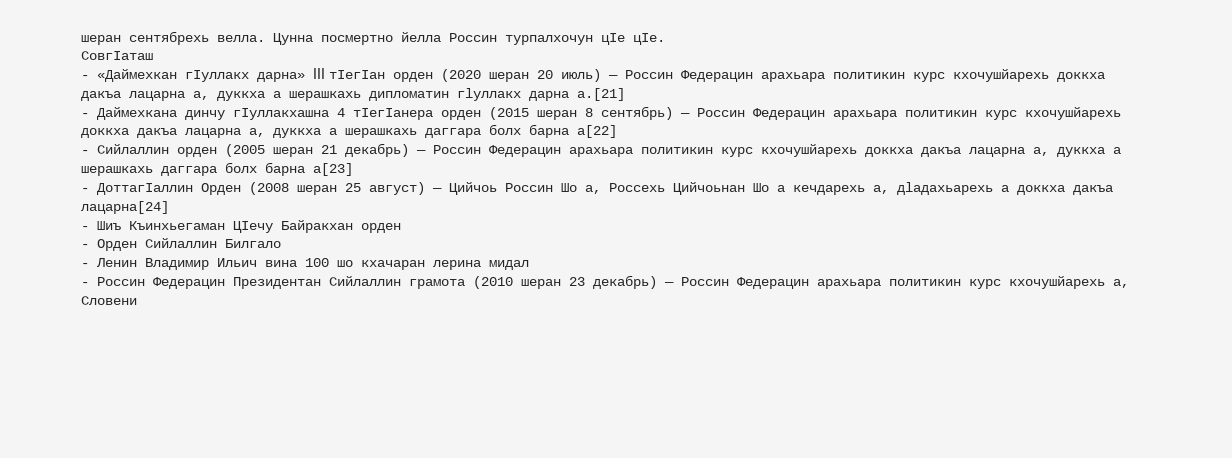шеран сентябрехь велла. Цунна посмертно йелла Россин турпалхочун цӀе цӀе.
СовгӀаташ
- «Даймехкан гӀуллакх дарна» III тӀегӀан орден (2020 шеран 20 июль) — Россин Федерацин арахьара политикин курс кхочушйарехь доккха дакъа лацарна а, дуккха а шерашкахь дипломатин гӏуллакх дарна а.[21]
- Даймехкана динчу гӀуллакхашна 4 тӀегӀанера орден (2015 шеран 8 сентябрь) — Россин Федерацин арахьара политикин курс кхочушйарехь доккха дакъа лацарна а, дуккха а шерашкахь даггара болх барна а[22]
- Сийлаллин орден (2005 шеран 21 декабрь) — Россин Федерацин арахьара политикин курс кхочушйарехь доккха дакъа лацарна а, дуккха а шерашкахь даггара болх барна а[23]
- ДоттагӀаллин Орден (2008 шеран 25 август) — Цийчоь Россин Шо а, Россехь Цийчоьнан Шо а кечдарехь а, дӏадахьарехь а доккха дакъа лацарна[24]
- Шиъ Къинхьегаман ЦӀечу Байракхан орден
- Орден Сийлаллин Билгало
- Ленин Владимир Ильич вина 100 шо кхачаран лерина мидал
- Россин Федерацин Президентан Сийлаллин грамота (2010 шеран 23 декабрь) — Россин Федерацин арахьара политикин курс кхочушйарехь а, Словени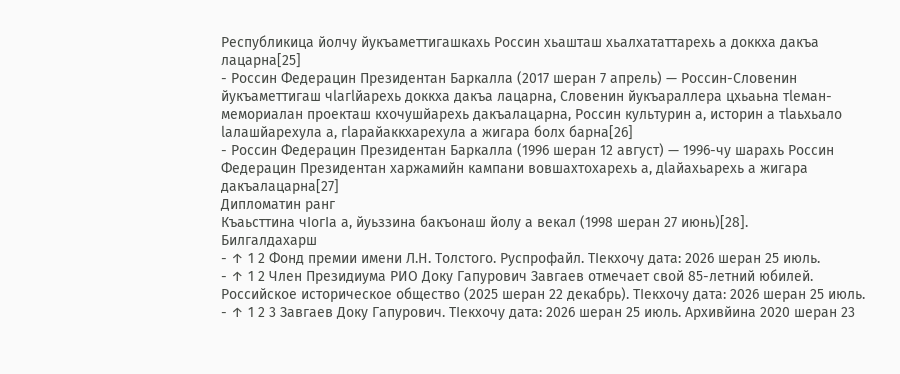Республикица йолчу йукъаметтигашкахь Россин хьашташ хьалхататтарехь а доккха дакъа лацарна[25]
- Россин Федерацин Президентан Баркалла (2017 шеран 7 апрель) — Россин-Словенин йукъаметтигаш чӏагӏйарехь доккха дакъа лацарна, Словенин йукъараллера цхьаьна тӏеман-мемориалан проекташ кхочушйарехь дакъалацарна, Россин культурин а, историн а тӏаьхьало ӏалашйарехула а, гӏарайаккхарехула а жигара болх барна[26]
- Россин Федерацин Президентан Баркалла (1996 шеран 12 август) — 1996-чу шарахь Россин Федерацин Президентан харжамийн кампани вовшахтохарехь а, дӏайахьарехь а жигара дакъалацарна[27]
Дипломатин ранг
Къаьсттина чӀогӀа а, йуьззина бакъонаш йолу а векал (1998 шеран 27 июнь)[28].
Билгалдахарш
- ↑ 1 2 Фонд премии имени Л.Н. Толстого. Руспрофайл. ТӀекхочу дата: 2026 шеран 25 июль.
- ↑ 1 2 Член Президиума РИО Доку Гапурович Завгаев отмечает свой 85-летний юбилей. Российское историческое общество (2025 шеран 22 декабрь). ТӀекхочу дата: 2026 шеран 25 июль.
- ↑ 1 2 3 Завгаев Доку Гапурович. ТӀекхочу дата: 2026 шеран 25 июль. Архивйина 2020 шеран 23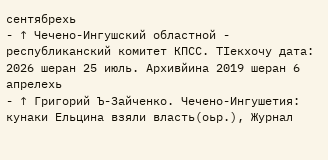сентябрехь
- ↑ Чечено-Ингушский областной - республиканский комитет КПСС. ТӀекхочу дата: 2026 шеран 25 июль. Архивйина 2019 шеран 6 апрелехь
- ↑ Григорий Ъ-Зайченко. Чечено-Ингушетия: кунаки Ельцина взяли власть(оьр.), Журнал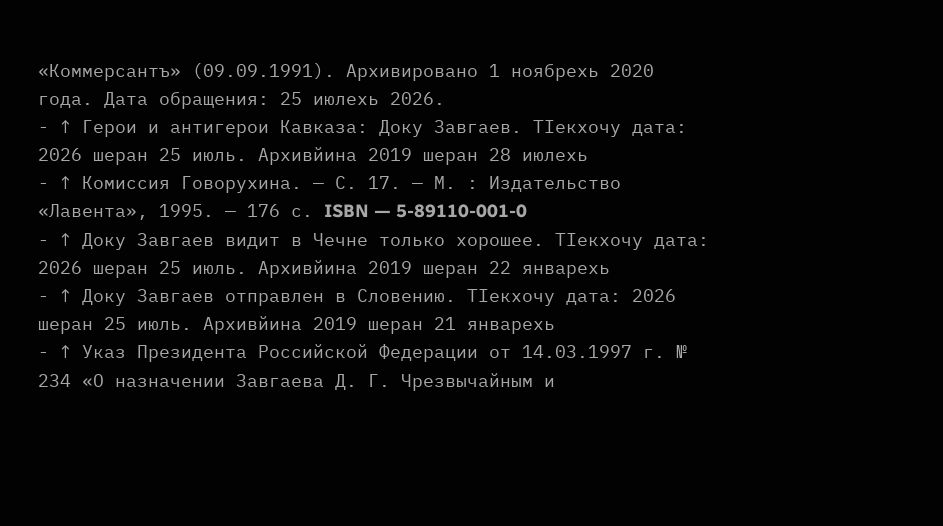«Коммерсантъ» (09.09.1991). Архивировано 1 ноябрехь 2020 года. Дата обращения: 25 июлехь 2026.
- ↑ Герои и антигерои Кавказа: Доку Завгаев. ТӀекхочу дата: 2026 шеран 25 июль. Архивйина 2019 шеран 28 июлехь
- ↑ Комиссия Говорухина. — С. 17. — М. : Издательство «Лавента», 1995. — 176 с. ISBN — 5-89110-001-0
- ↑ Доку Завгаев видит в Чечне только хорошее. ТӀекхочу дата: 2026 шеран 25 июль. Архивйина 2019 шеран 22 январехь
- ↑ Доку Завгаев отправлен в Словению. ТӀекхочу дата: 2026 шеран 25 июль. Архивйина 2019 шеран 21 январехь
- ↑ Указ Президента Российской Федерации от 14.03.1997 г. № 234 «О назначении Завгаева Д. Г. Чрезвычайным и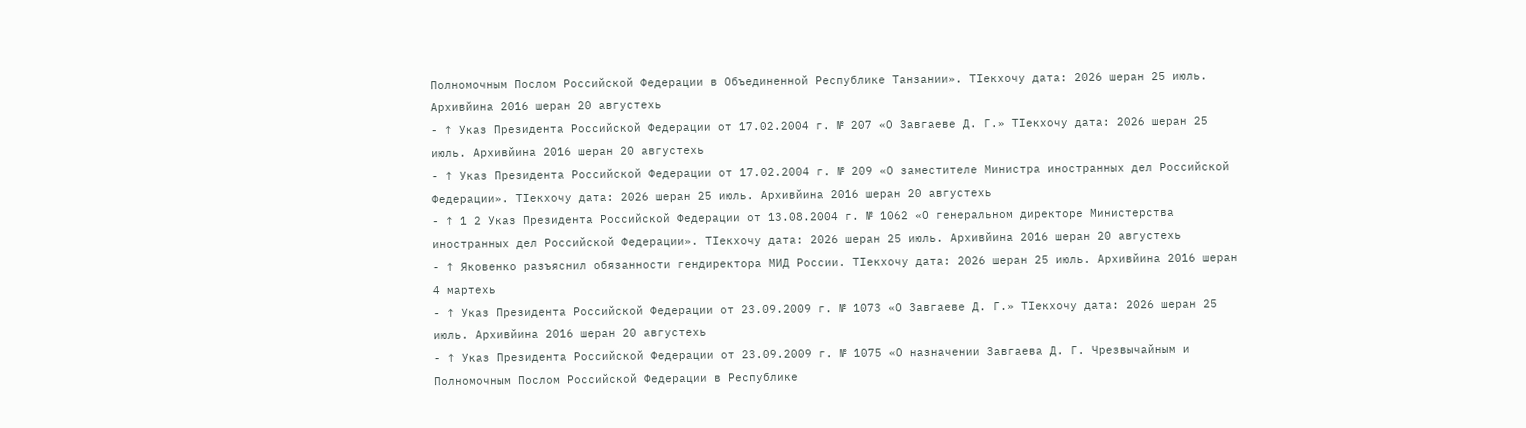Полномочным Послом Российской Федерации в Объединенной Республике Танзании». ТӀекхочу дата: 2026 шеран 25 июль. Архивйина 2016 шеран 20 августехь
- ↑ Указ Президента Российской Федерации от 17.02.2004 г. № 207 «О Завгаеве Д. Г.» ТӀекхочу дата: 2026 шеран 25 июль. Архивйина 2016 шеран 20 августехь
- ↑ Указ Президента Российской Федерации от 17.02.2004 г. № 209 «О заместителе Министра иностранных дел Российской Федерации». ТӀекхочу дата: 2026 шеран 25 июль. Архивйина 2016 шеран 20 августехь
- ↑ 1 2 Указ Президента Российской Федерации от 13.08.2004 г. № 1062 «О генеральном директоре Министерства иностранных дел Российской Федерации». ТӀекхочу дата: 2026 шеран 25 июль. Архивйина 2016 шеран 20 августехь
- ↑ Яковенко разъяснил обязанности гендиректора МИД России. ТӀекхочу дата: 2026 шеран 25 июль. Архивйина 2016 шеран 4 мартехь
- ↑ Указ Президента Российской Федерации от 23.09.2009 г. № 1073 «О Завгаеве Д. Г.» ТӀекхочу дата: 2026 шеран 25 июль. Архивйина 2016 шеран 20 августехь
- ↑ Указ Президента Российской Федерации от 23.09.2009 г. № 1075 «О назначении Завгаева Д. Г. Чрезвычайным и Полномочным Послом Российской Федерации в Республике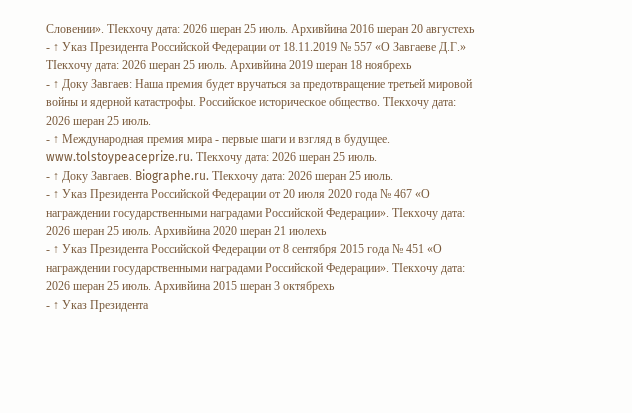Словении». ТӀекхочу дата: 2026 шеран 25 июль. Архивйина 2016 шеран 20 августехь
- ↑ Указ Президента Российской Федерации от 18.11.2019 № 557 «О Завгаеве Д.Г.» ТӀекхочу дата: 2026 шеран 25 июль. Архивйина 2019 шеран 18 ноябрехь
- ↑ Доку Завгаев: Наша премия будет вручаться за предотвращение третьей мировой войны и ядерной катастрофы. Российское историческое общество. ТӀекхочу дата: 2026 шеран 25 июль.
- ↑ Международная премия мира - первые шаги и взгляд в будущее. www.tolstoypeaceprize.ru. ТӀекхочу дата: 2026 шеран 25 июль.
- ↑ Доку Завгаев. Biographe.ru. ТӀекхочу дата: 2026 шеран 25 июль.
- ↑ Указ Президента Российской Федерации от 20 июля 2020 года № 467 «О награждении государственными наградами Российской Федерации». ТӀекхочу дата: 2026 шеран 25 июль. Архивйина 2020 шеран 21 июлехь
- ↑ Указ Президента Российской Федерации от 8 сентября 2015 года № 451 «О награждении государственными наградами Российской Федерации». ТӀекхочу дата: 2026 шеран 25 июль. Архивйина 2015 шеран 3 октябрехь
- ↑ Указ Президента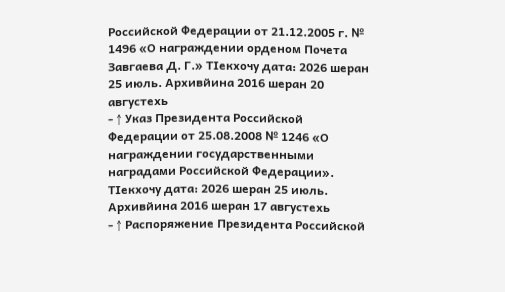Российской Федерации от 21.12.2005 г. № 1496 «О награждении орденом Почета Завгаева Д. Г.» ТӀекхочу дата: 2026 шеран 25 июль. Архивйина 2016 шеран 20 августехь
- ↑ Указ Президента Российской Федерации от 25.08.2008 № 1246 «О награждении государственными наградами Российской Федерации». ТӀекхочу дата: 2026 шеран 25 июль. Архивйина 2016 шеран 17 августехь
- ↑ Распоряжение Президента Российской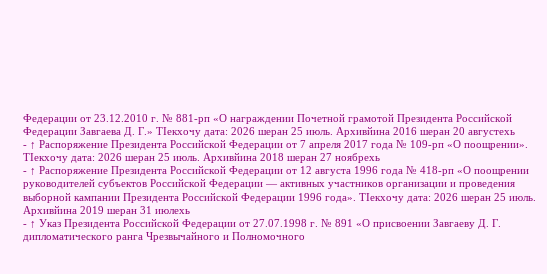Федерации от 23.12.2010 г. № 881-рп «О награждении Почетной грамотой Президента Российской Федерации Завгаева Д. Г.» ТӀекхочу дата: 2026 шеран 25 июль. Архивйина 2016 шеран 20 августехь
- ↑ Распоряжение Президента Российской Федерации от 7 апреля 2017 года № 109-рп «О поощрении». ТӀекхочу дата: 2026 шеран 25 июль. Архивйина 2018 шеран 27 ноябрехь
- ↑ Распоряжение Президента Российской Федерации от 12 августа 1996 года № 418-рп «О поощрении руководителей субъектов Российской Федерации — активных участников организации и проведения выборной кампании Президента Российской Федерации 1996 года». ТӀекхочу дата: 2026 шеран 25 июль. Архивйина 2019 шеран 31 июлехь
- ↑ Указ Президента Российской Федерации от 27.07.1998 г. № 891 «О присвоении Завгаеву Д. Г. дипломатического ранга Чрезвычайного и Полномочного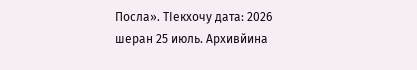Посла». ТӀекхочу дата: 2026 шеран 25 июль. Архивйина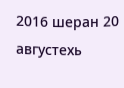2016 шеран 20 августехь